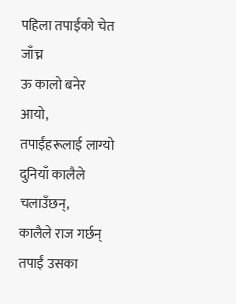पहिला तपाईंको चेत जाँच्न
ऊ कालो बनेर आयो,
तपाईंहरूलाई लाग्यो
दुनियाँ कालैले चलाउँछन्,
कालैले राज गर्छन्
तपाईं उसका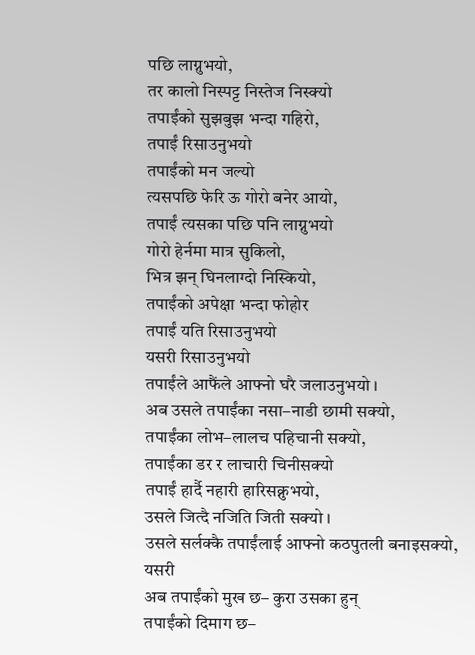पछि लाग्नुभयो,
तर कालो निस्पट्ट निस्तेज निस्क्यो
तपाईंको सुझबुझ भन्दा गहिरो,
तपाईं रिसाउनुभयो
तपाईंको मन जल्यो
त्यसपछि फेरि ऊ गोरो बनेर आयो,
तपाईं त्यसका पछि पनि लाग्नुभयो
गोरो हेर्नमा मात्र सुकिलो,
भित्र झन् घिनलाग्दो निस्कियो,
तपाईंको अपेक्षा भन्दा फोहोर
तपाईं यति रिसाउनुभयो
यसरी रिसाउनुभयो
तपाईंले आफैंले आफ्नो घरै जलाउनुभयो ।
अब उसले तपाईंका नसा–नाडी छामी सक्यो,
तपाईंका लोभ–लालच पहिचानी सक्यो,
तपाईंका डर र लाचारी चिनीसक्यो
तपाईं हार्दै नहारी हारिसक्नुभयो,
उसले जित्दै नजिति जिती सक्यो ।
उसले सर्लक्कै तपाईंलाई आफ्नो कठपुतली बनाइसक्यो,
यसरी
अब तपाईंको मुख छ– कुरा उसका हुन्
तपाईंको दिमाग छ–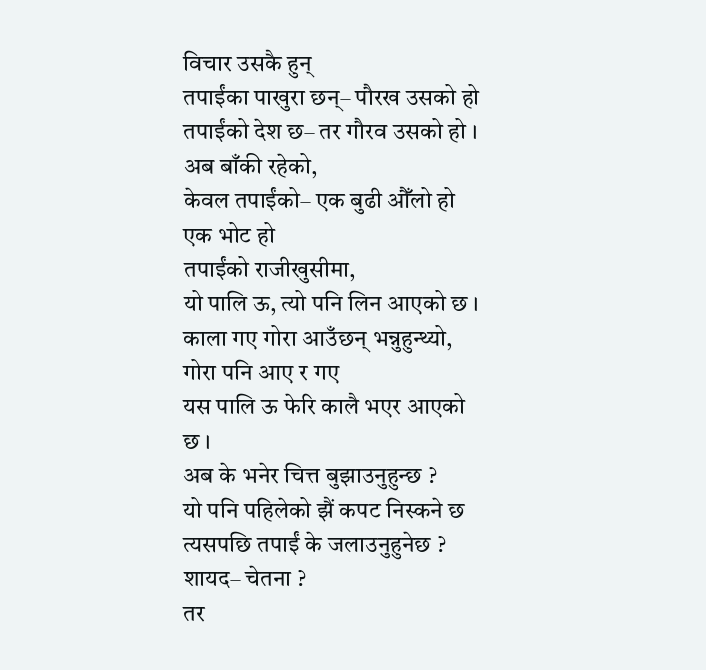विचार उसकै हुन्
तपाईंका पाखुरा छन्– पौरख उसको हो
तपाईंको देश छ– तर गौरव उसको हो ।
अब बाँकी रहेको,
केवल तपाईंको– एक बुढी औँलो हो
एक भोट हो
तपाईंको राजीखुसीमा,
यो पालि ऊ, त्यो पनि लिन आएको छ ।
काला गए गोरा आउँछन् भन्नुहुन्थ्यो,
गोरा पनि आए र गए
यस पालि ऊ फेरि कालै भएर आएको छ ।
अब के भनेर चित्त बुझाउनुहुन्छ ?
यो पनि पहिलेको झैं कपट निस्कने छ
त्यसपछि तपाईं के जलाउनुहुनेछ ?
शायद– चेतना ?
तर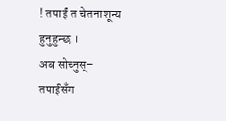! तपाईं त चेतनाशून्य हुनुहुन्छ ।
अब सोच्नुस्–
तपाईंसँग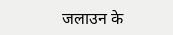जलाउन के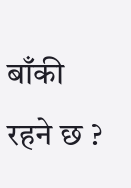बाँकी रहने छ ?